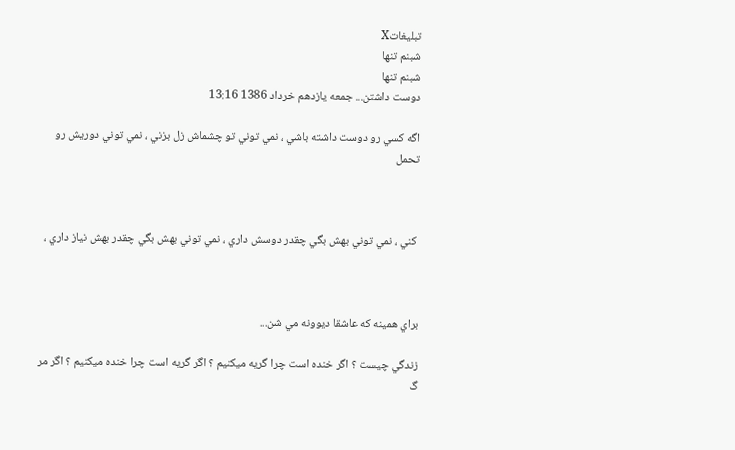تبليغاتX
شبنم تنها
شبنم تنها
دوست داشتن... جمعه یازدهم خرداد 1386 13:16

اگه کسي رو دوست داشته باشي ، نمي توني تو چشماش زل بزني ، نمي توني دوريش رو تحمل



 کني ، نمي توني بهش بگي چقدر دوسش داري ، نمي توني بهش بگي چقدر بهش نياز داري ،



براي همينه كه عاشقا ديوونه مي شن...

زندگي چيست ؟ اگر خنده است چرا گريه ميکنيم ؟ اگر گريه است چرا خنده ميکنيم ؟ اگر مر گ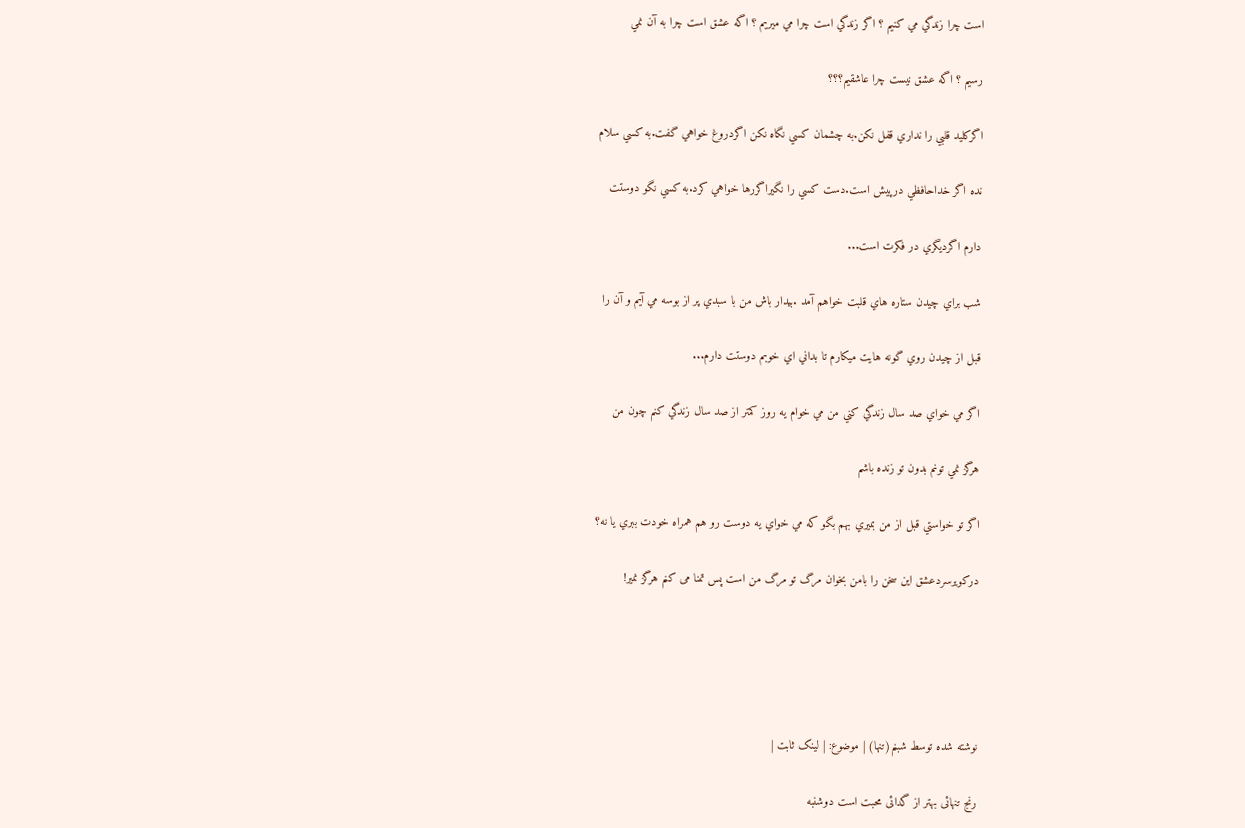است چرا زندگي مي کنيم ؟ اگر زندگي است چرا مي ميريم ؟ اگه عشق است چرا به آن نمي

رسيم ؟ اگه عشق نيست چرا عاشقيم؟؟؟

اگرکليد قلبي را نداري قفل نکن.به چشمان کسي نگاه نکن اگردروغ خواهي گفت.به کسي سلام

نده اگر خداحافظي درپيش است.دست کسي را نگيراگررها خواهي کرد.به کسي نگو دوستت

دارم اگرديگري در فکرت است...

شب براي چيدن ستاره هاي قلبت خواهم آمد .بيدار باش من با سبدي پر از بوسه مي آيم و آن را

قبل از چيدن روي گونه هايت ميکارم تا بداني اي خوبم دوستت دارم...

اگر مي خواي صد سال زندگي کني من مي خوام يه روز کمتر از صد سال زندگي کنم چون من

هرگز نمي تونم بدون تو زنده باشم

اگر تو خواستي قبل از من بميري بهم بگو که مي خواي يه دوست رو هم همراه خودت ببري يا نه؟

درکویرسردعشق این سخن را بامن بخوان مرگ تو مرگ من است پس تمنا می کنم هرگز نمیر!





نوشته شده توسط شبنم(تنها) | موضوع: | لينک ثابت |

رنج تنهائی بهتر از گدائی محبت است دوشنبه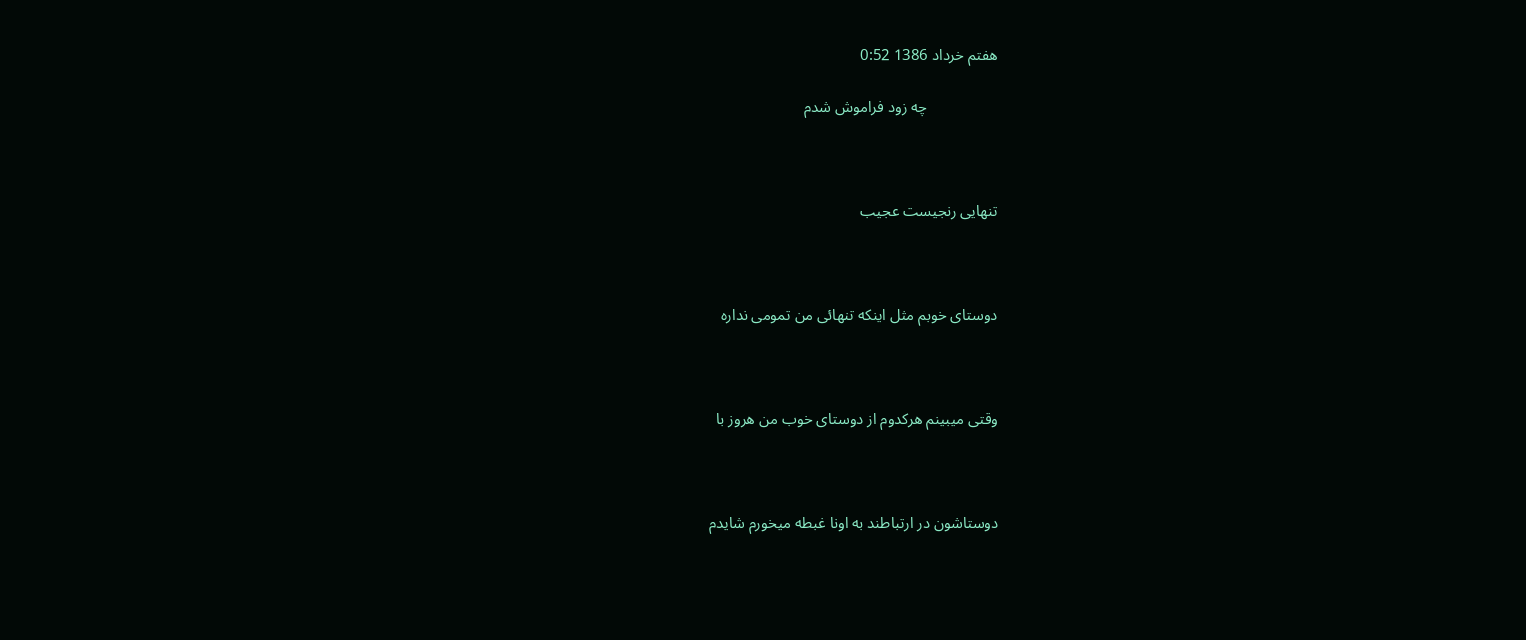هفتم خرداد 1386 0:52

                  چه زود فراموش شدم



تنهایی رنجیست عجیب



دوستای خوبم مثل اینکه تنهائی من تمومی نداره



وقتی میبینم هرکدوم از دوستای خوب من هروز با



دوستاشون در ارتباطند به اونا غبطه میخورم شایدم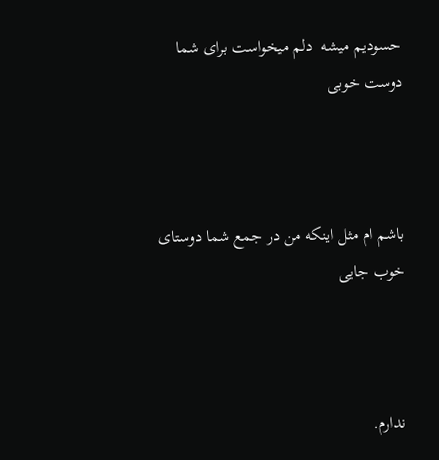حسودیم میشه  دلم میخواست برای شما دوست خوبی



باشم ام مثل اینکه من در جمع شما دوستای خوب جایی



ندارم.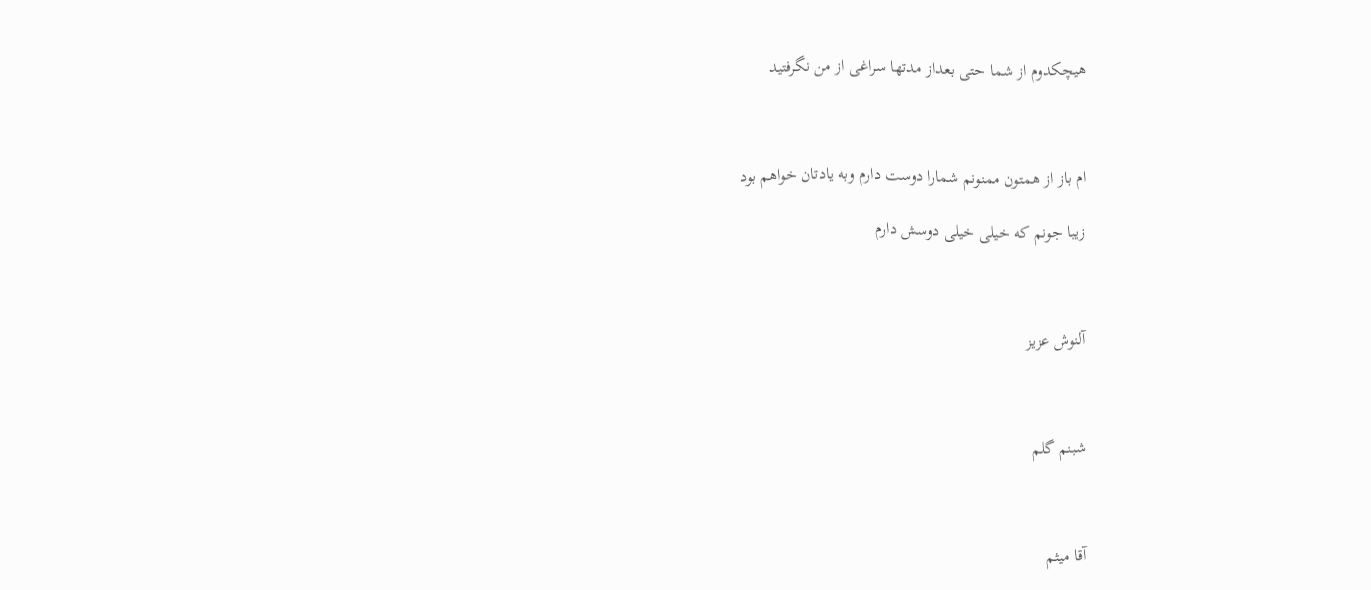هیچکدوم از شما حتی بعداز مدتها سراغی از من نگرفتید



ام باز از همتون ممنونم شمارا دوست دارم وبه یادتان خواهم بود

زیبا جونم که خیلی خیلی دوسش دارم



آلنوش عزیز



شبنم گلم



آقا میثم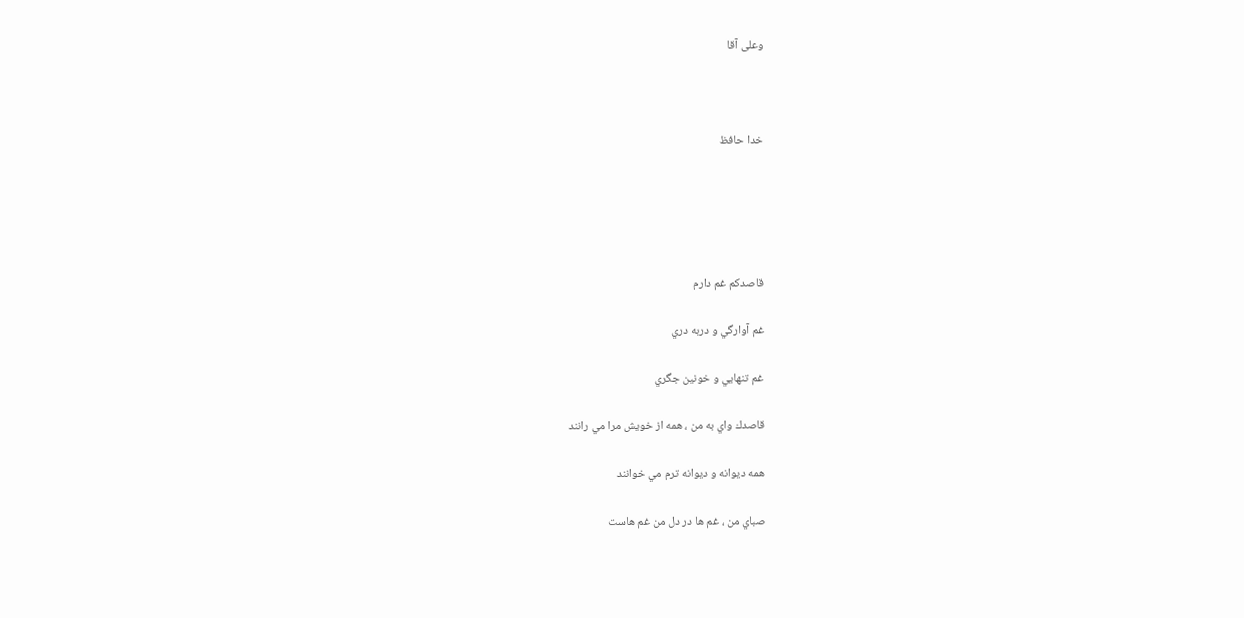وعلی آقا



خدا حافظ





قاصدكم غم دارم

غم ‌آوارگي و دربه دري

غم تنهايي و خونين جگري

قاصدك واي به من ، همه از خويش مرا مي رانند

همه ديوانه و ديوانه ترم مي خوانند

صباي من ، غم ها در دل من غم هاست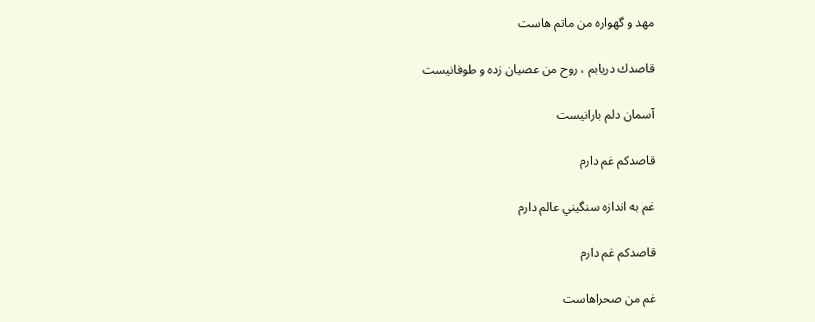مهد و گهواره من ماتم هاست

قاصدك دريابم ، روح من عصيان زده و طوفانيست

آسمان دلم بارانيست

قاصدكم غم دارم

غم به اندازه سنگيني عالم دارم

قاصدكم غم دارم

غم من صحراهاست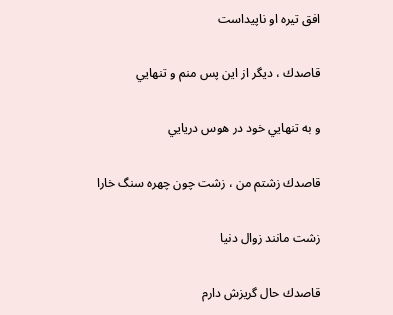افق تيره او ناپيداست

قاصدك ، ديگر از اين پس منم و تنهايي

و به تنهايي خود در هوس دريايي

قاصدك زشتم من ، زشت چون چهره سنگ خارا

زشت مانند زوال دنيا

قاصدك حال گريزش دارم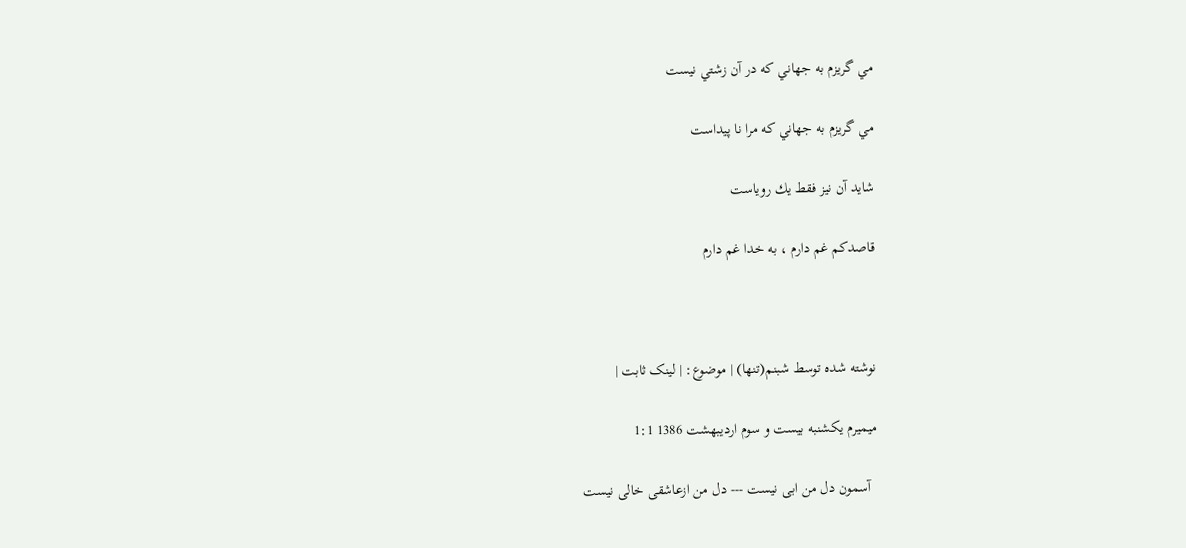مي گريزم به جهاني كه در آن زشتي نيست

مي گريزم به جهاني كه مرا نا پيداست

شايد آن نيز فقط يك روياست

قاصدكم غم دارم ، به خدا غم دارم



نوشته شده توسط شبنم(تنها) | موضوع: | لينک ثابت |

میمیرم یکشنبه بیست و سوم اردیبهشت 1386 1:1

  آسمون دل من ابی نیست --- دل من ازعاشقی خالی نیست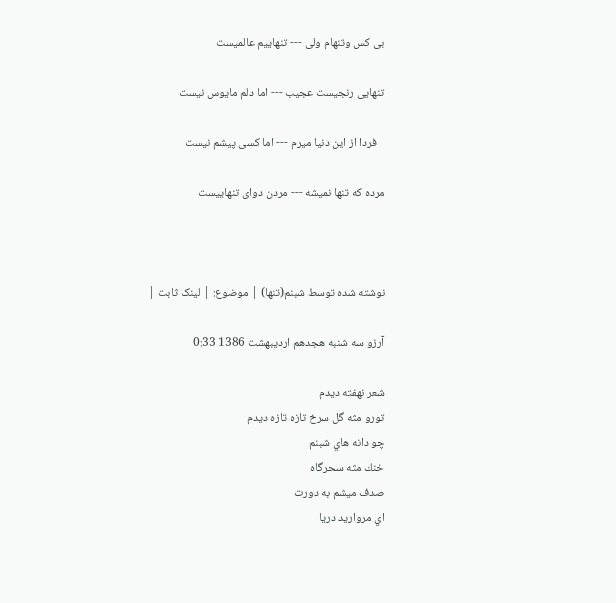بی کس وتنهام ولی --- تنهاییم عالمیست

تنهایی رنجیست عجیب --- اما دلم مایوس نیست

   فردا از این دنیا میرم --- اما کسی پیشم نیست

مرده که تنها نمیشه --- مردن دوای تنهاییست



نوشته شده توسط شبنم(تنها) | موضوع: | لينک ثابت |

آرزو سه شنبه هجدهم اردیبهشت 1386 0:33

شعر نهفته ديدم
تورو مثه گل سرخ تازه تازه ديدم
چو دانه هاي شبنم
خنك مثه سحرگاه
صدف ميشم به دورت
اي مرواريد دريا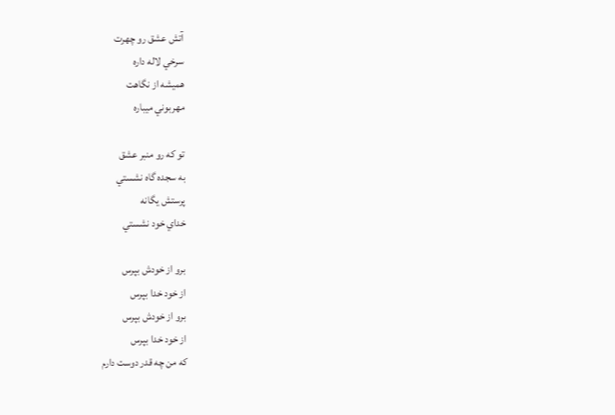آتش عشق رو چهرت
سرخي لاله داره
هميشه از نگاهت
مهربوني ميباره

تو كه رو منبر عشق
به سجده گاه نشستي
پرستش يگانه
خداي خود نشستي

برو از خودش بپرس
از خود خدا بپرس
برو از خودش بپرس
از خود خدا بپرس
كه من چه قدر دوست دارم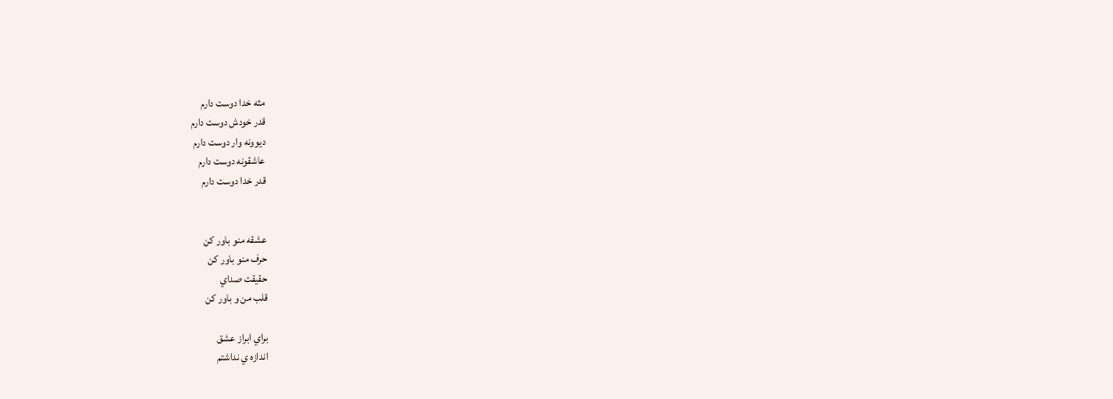مثه خدا دوست دارم
قدر خودش دوست دارم
ديوونه وار دوست دارم
عاشقونه دوست دارم
قدر خدا دوست دارم


عشقه منو باور كن
حرف منو باور كن
حقيقت صداي
قلب من و باور كن

براي ابراز عشق
اندازه ي نداشتم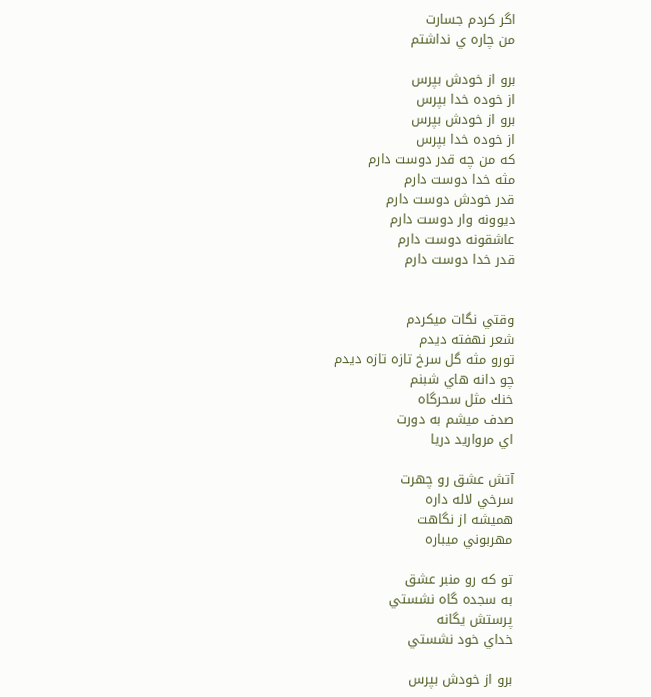اگر كردم جسارت
من چاره ي نداشتم

برو از خودش بپرس
از خوده خدا بپرس
برو از خودش بپرس
از خوده خدا بپرس
كه من چه قدر دوست دارم
مثه خدا دوست دارم
قدر خودش دوست دارم
ديوونه وار دوست دارم
عاشقونه دوست دارم
قدر خدا دوست دارم


وقتي نگات ميكردم
شعر نهفته ديدم
تورو مثه گل سرخ تازه تازه ديدم
چو دانه هاي شبنم
خنك مثل سحرگاه
صدف ميشم به دورت
اي مرواريد دريا

آتش عشق رو چهرت
سرخي لاله داره
هميشه از نگاهت
مهربوني ميباره

تو كه رو منبر عشق
به سجده گاه نشستي
پرستش يگانه
خداي خود نشستي

برو از خودش بپرس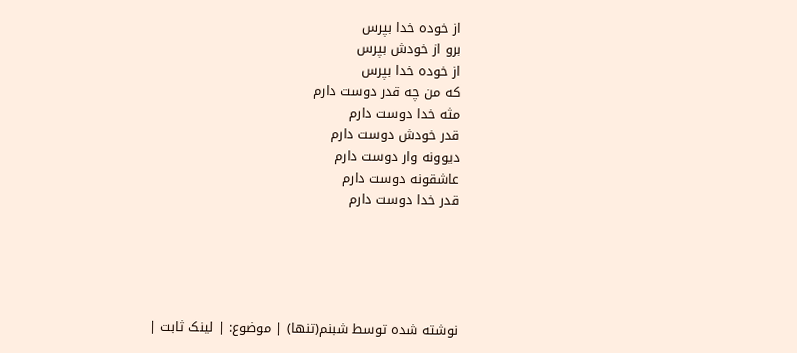از خوده خدا بپرس
برو از خودش بپرس
از خوده خدا بپرس
كه من چه قدر دوست دارم
مثه خدا دوست دارم
قدر خودش دوست دارم
ديوونه وار دوست دارم
عاشقونه دوست دارم
قدر خدا دوست دارم





نوشته شده توسط شبنم(تنها) | موضوع: | لينک ثابت |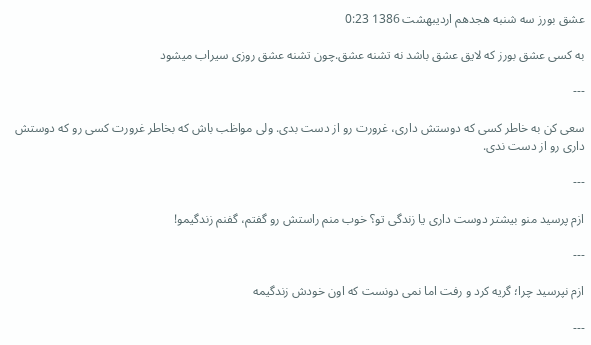عشق بورز سه شنبه هجدهم اردیبهشت 1386 0:23

به كسی عشق بورز كه لايق عشق باشد نه تشنه عشق.چون تشنه عشق روزی سيراب ميشود

---

سعی کن به خاطر کسی که دوستش داری، غرورت رو از دست بدی. ولی مواظب باش که بخاطر غرورت کسی رو که دوستش داری رو از دست ندی.

---

ازم پرسيد منو بيشتر دوست داری يا زندگی تو؟ خوب منم راستش رو گفتم، گفنم زندگيمو!

---

ازم نپرسيد چرا؛ گريه كرد و رفت اما نمی دونست كه اون خودش زندگيمه

---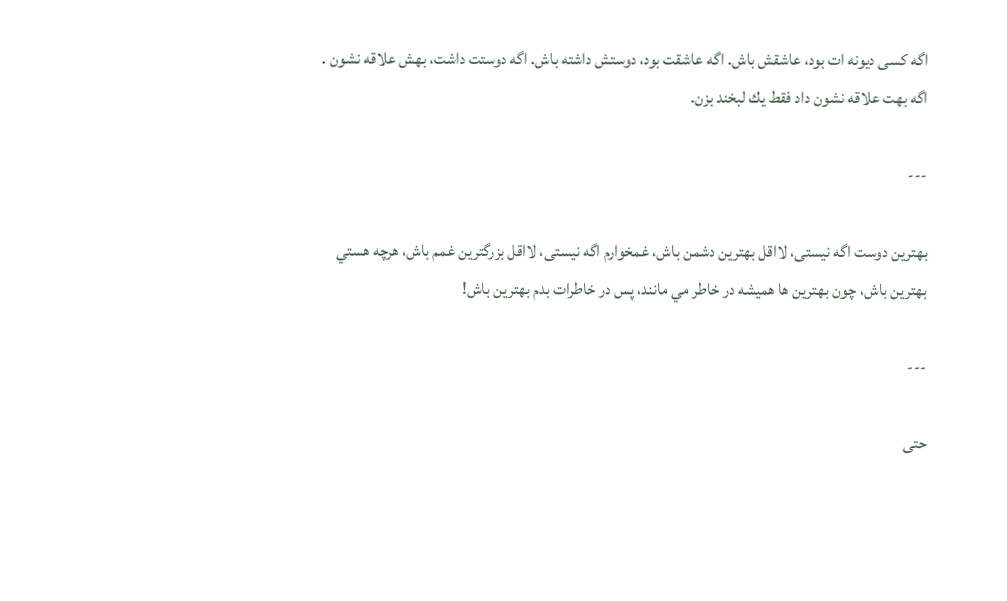اگه كسی ديونه ات بود، عاشقش باش. اگه عاشقت بود، دوستش داشته باش. اگه دوستت داشت، بهش علاقه نشون . اگه بهت علاقه نشون داد فقط يك لبخند بزن.

---

بهترين دوست اگه نيستی، لااقل بهترين دشمن باش، غمخوارم اگه نيستی، لااقل بزرگترين غمم باش، هرچه هستي بهترين باش، چون بهترين ها هميشه در خاطر مي مانند، پس در خاطرات بدم بهترين باش!

---

حتی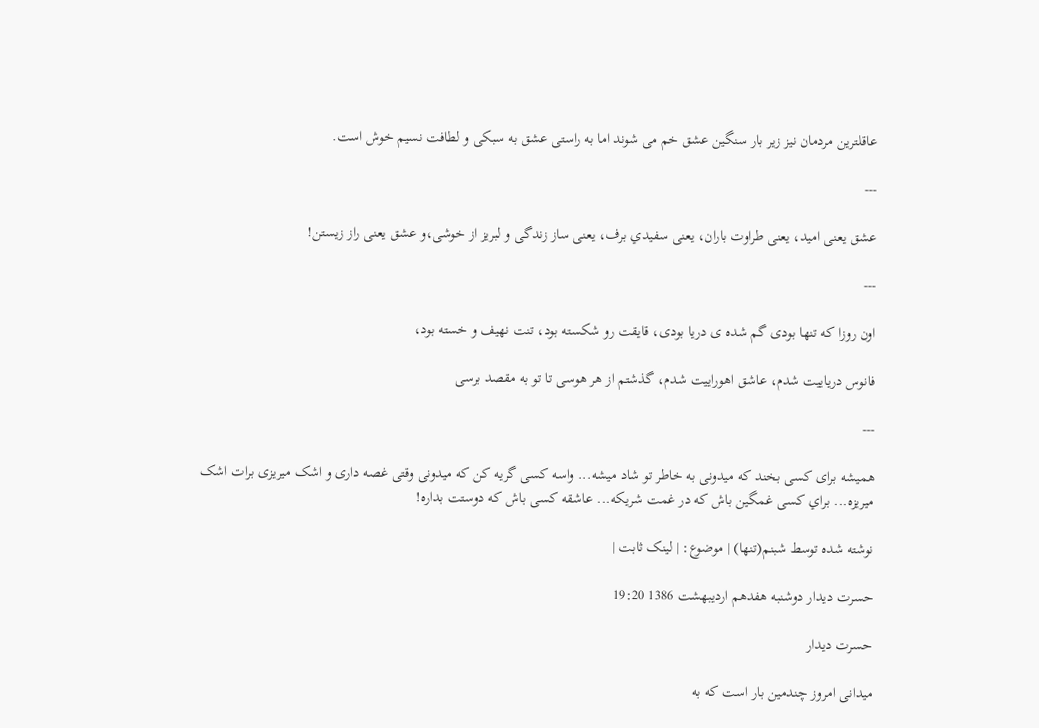عاقلترین مردمان نیز زیر بار سنگین عشق خم می شوند اما به راستی عشق به سبکی و لطافت نسیم خوش است.

---

عشق يعنی اميد، يعنی طراوت باران، يعنی سفيدي برف، يعنی ساز زندگی و لبريز از خوشی،و عشق يعنی راز زيستن!

---

اون روزا که تنها بودی گم شده ی دريا بودی، قايقت رو شکسته بود، تنت نهيف و خسته بود،

فانوس درياييت شدم، عاشق اهوراييت شدم، گذشتم از هر هوسی تا تو به مقصد برسی

---

هميشه برای کسی بخند که ميدونی به خاطر تو شاد ميشه... واسه کسی گريه کن که ميدونی وقتی غصه داری و اشک ميريزی برات اشک ميريزه... براي کسی غمگين باش که در غمت شريکه... عاشقه کسی باش که دوستت بداره!

نوشته شده توسط شبنم(تنها) | موضوع: | لينک ثابت |

حسرت دیدار دوشنبه هفدهم اردیبهشت 1386 19:20

حسرت دیدار

میدانی امروز چندمین بار است که به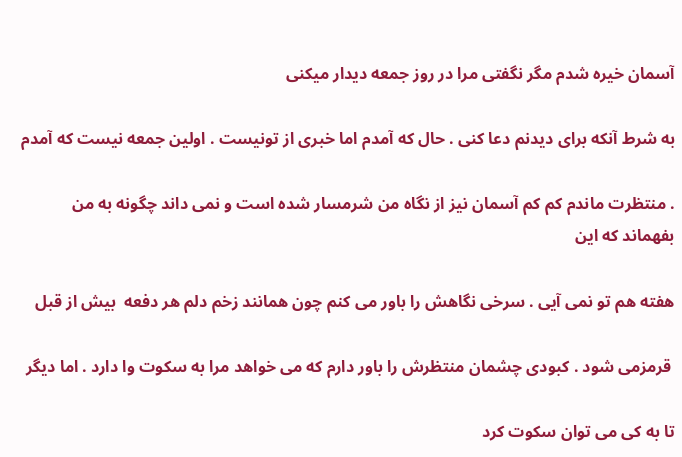آسمان خیره شدم مگر نگفتی مرا در روز جمعه دیدار میکنی

به شرط آنکه برای دیدنم دعا کنی . حال که آمدم اما خبری از تونیست . اولین جمعه نیست که آمدم

. منتظرت ماندم کم کم آسمان نیز از نگاه من شرمسار شده است و نمی داند چگونه به من بفهماند که این

هفته هم تو نمی آیی . سرخی نگاهش را باور می کنم چون همانند زخم دلم هر دفعه  بیش از قبل

 قرمزمی شود . کبودی چشمان منتظرش را باور دارم که می خواهد مرا به سکوت وا دارد . اما دیگر

تا به کی می توان سکوت کرد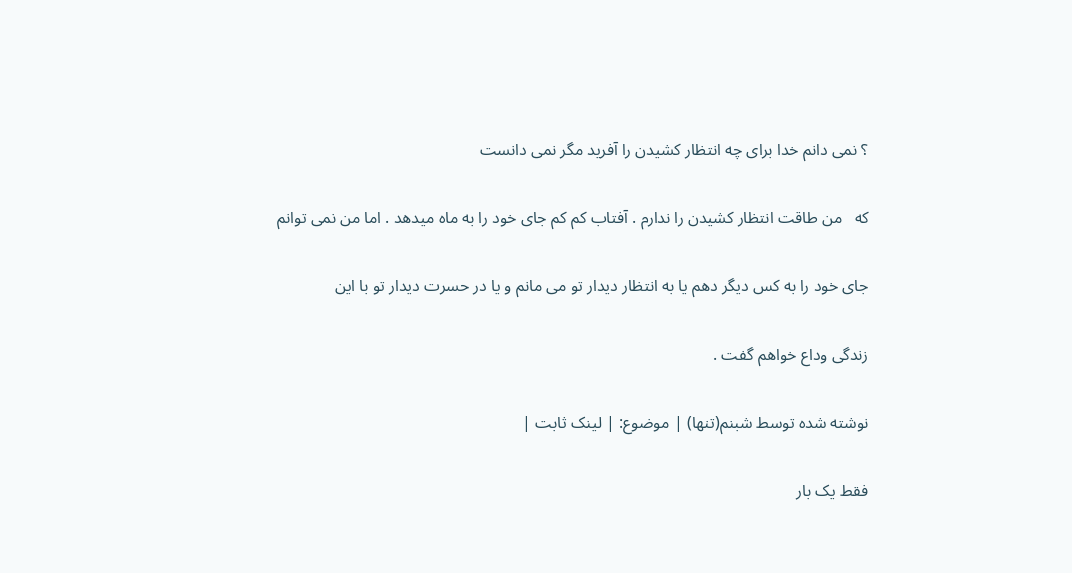؟ نمی دانم خدا برای چه انتظار کشیدن را آفرید مگر نمی دانست

که   من طاقت انتظار کشیدن را ندارم . آفتاب کم کم جای خود را به ماه میدهد . اما من نمی توانم

جای خود را به کس دیگر دهم یا به انتظار دیدار تو می مانم و یا در حسرت دیدار تو با این

زندگی وداع خواهم گفت .

نوشته شده توسط شبنم(تنها) | موضوع: | لينک ثابت |

فقط یک بار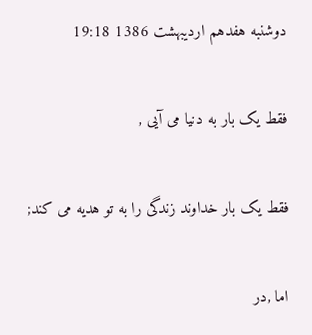دوشنبه هفدهم اردیبهشت 1386 19:18

فقط یک بار به دنیا می آیی ,

فقط یک بار خداوند زندگی را به تو هدیه می کند;

اما ,در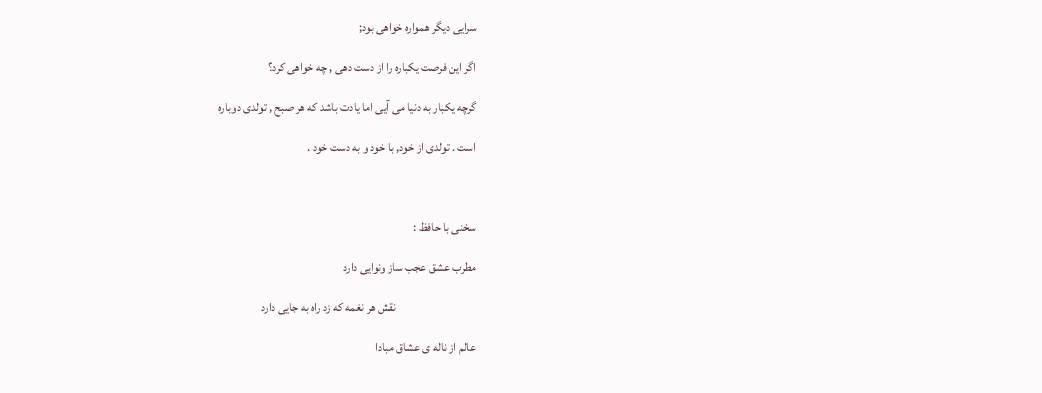سرایی دیگر همواره خواهی بود;

اگر این فرصت یکباره را از دست دهی , چه خواهی کرد؟

گرچه یکبار به دنیا می آیی اما یادت باشد که هر صبح , تولدی دوباره

است . تولدی از خود, با خود و به دست خود .



سخنی با حافظ :

مطرب عشق عجب ساز ونوایی دارد

                                 نقش هر نغمه که زد راه به جایی دارد

عالم از ناله ی عشاق مبادا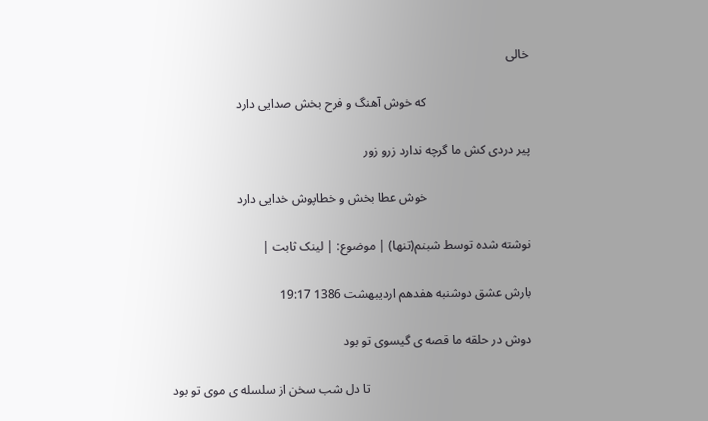خالی

                                 که خوش آهنگ و فرح بخش صدایی دارد

پیر دردی کش ما گرچه ندارد زرو زور

                                 خوش عطا بخش و خطاپوش خدایی دارد

نوشته شده توسط شبنم(تنها) | موضوع: | لينک ثابت |

بارش عشق دوشنبه هفدهم اردیبهشت 1386 19:17

دوش در حلقه ما قصه ی گیسوی تو بود

                                                    تا دل شب سخن از سلسله ی موی تو بود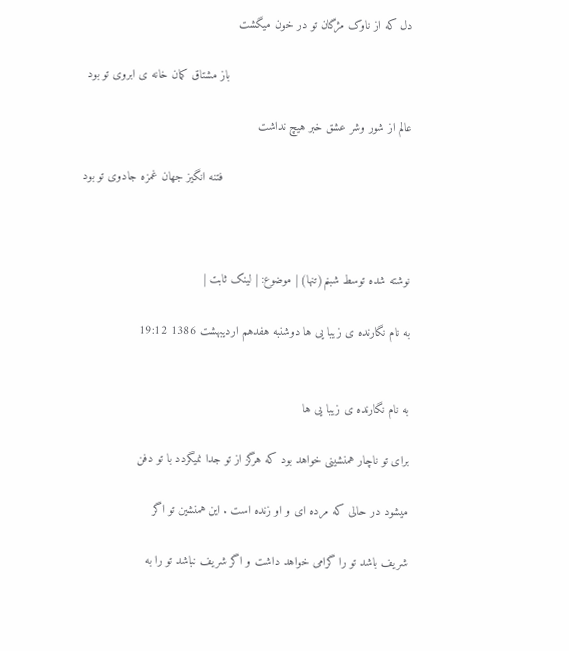دل که از ناوک مژگان تو در خون میگشت

                                                    باز مشتاق کمان خانه ی ابروی تو بود

عالم از شور وشر عشق خبر هیچ نداشت

                                                      فتنه انگیز جهان غمزه جادوی تو بود



نوشته شده توسط شبنم(تنها) | موضوع: | لينک ثابت |

به نام نگارنده ی زیبا یی ها دوشنبه هفدهم اردیبهشت 1386 19:12


به نام نگارنده ی زیبا یی ها

برای تو ناچار همنشینی خواهد بود که هرگز از تو جدا نمیگردد با تو دفن

میشود در حالی که مرده ای و او زنده است . این همنشین تو اگر

شریف باشد تو را گرامی خواهد داشت و اگر شریف نباشد تو را به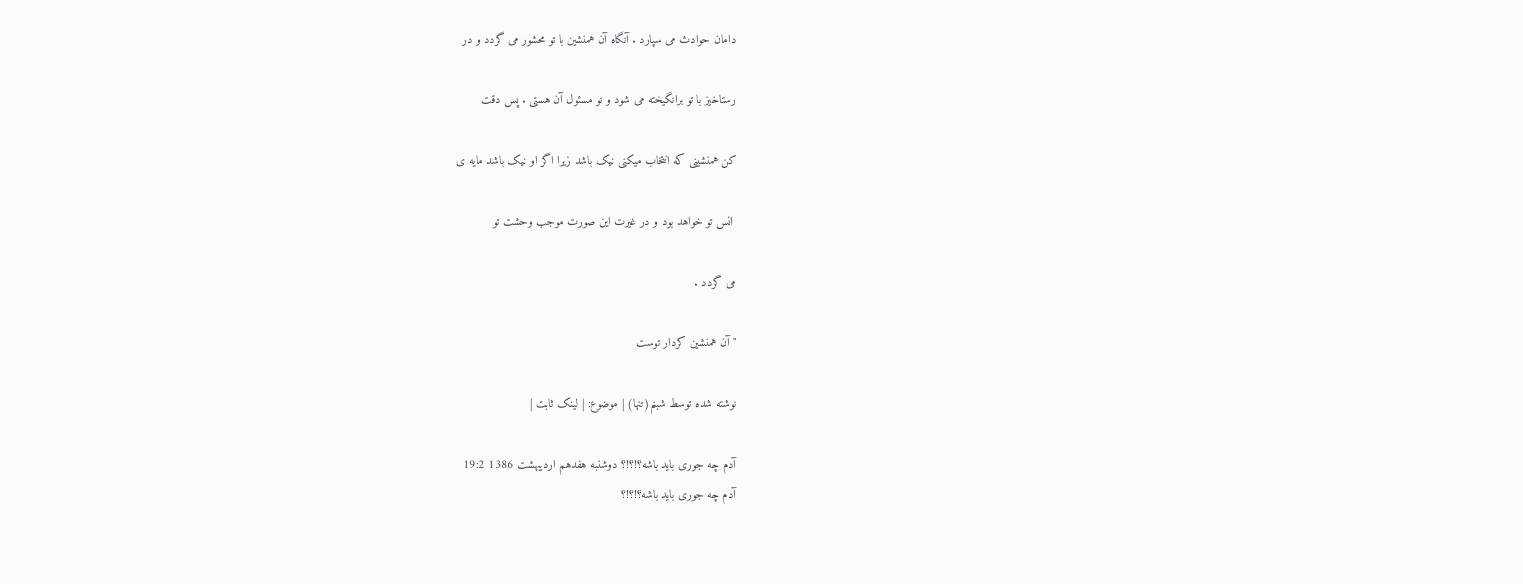دامان حوادث می سپارد . آنگاه آن همنشین با تو محشور می گردد و در

رستاخیز با تو برانگیخته می شود و نو مسئول آن هستی . پس دقت

کن همنشینی که انتخاب میکنی نیک باشد زیرا اگر او نیک باشد مایه ی

 انس تو خواهد بود و در غیرت این صورت موجب وحشت تو

می گردد .

" آن همنشین کردار توست

نوشته شده توسط شبنم(تنها) | موضوع: | لينک ثابت |

آدم چه جوری باید باشه؟!؟!؟ دوشنبه هفدهم اردیبهشت 1386 19:2
آدم چه جوری باید باشه؟!؟!؟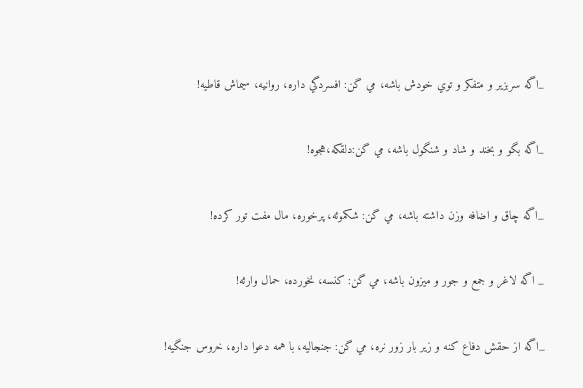_اگه سربزیر و متفكر و توي خودش باشه، مي گن: افسردگي داره‌، روانيه، سيماش قاطيه!

_اگه بگو و بخند و شاد و شنگول باشه، مي گن:دلقكه،هجوه!

_اگه چاق و اضافه وزن داشته باشه، مي گن: شكموئه، پرخوره، مال مفت تور كرده!

_ اگه لاغر و جمع و جور و ميزون باشه، مي گن: كنسه، نخورده، حمال وارثه!

_اگه از حقش دفاع كنه و زير بار زور نره، مي گن: جنجاليه، با همه دعوا داره، خروس جنگيه!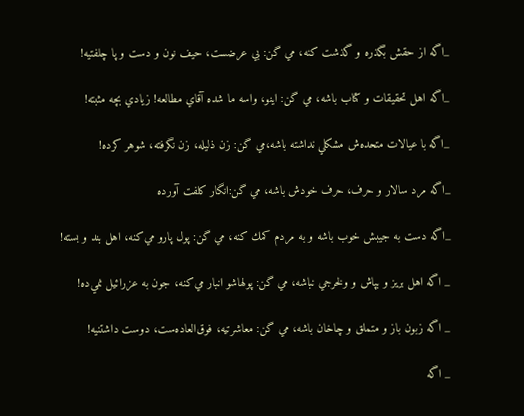_اگه از حقش بگذره و گذشت كنه، مي گن: بي عرضست، حيف نون و دست و پا چلفتيه!

_اگه اهل تحقيقات و كتاب باشه، مي گن: اينو، واسه ما شده آقاي مطالعه! زيادي بچه مثبته!

_اگه با عيالات متحده‌ش مشكلي نداشته باشه،مي گن: زن ذليله، زن نگرفته، شوهر كرده!

_اگه مرد سالار و حرف، حرف خودش باشه، مي گن:انگار كلفت آورده

_اگه دست به جيبش خوب باشه و به مردم كمك كنه، مي گن: پول پارو مي‌كنه، اهل بند و بسته!

_ اگه اهل بريز و بپاش و ولخرجي نباشه، مي گن: پولهاشو انبار مي‌كنه، جون به عزرائيل نمي‌ده!

_ اگه زبون باز و متملق و چاخان باشه، مي گن: معاشرتيه، فوق‌العاده‌ست، دوست داشتنيه!

_ اگه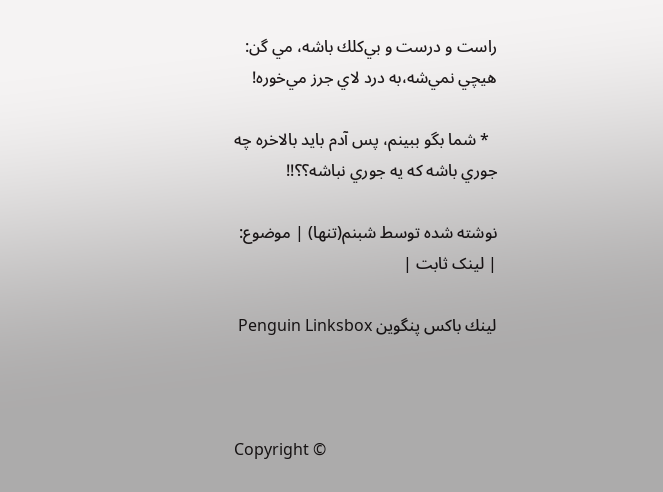راست و درست و بي‌كلك باشه، مي گن: هيچي نمي‌شه،به درد لاي جرز مي‌خوره!

  * شما بگو ببينم، پس آدم بايد بالاخره چه جوري باشه كه يه جوري نباشه؟؟!!

نوشته شده توسط شبنم(تنها) | موضوع: | لينک ثابت |

لينك باكس پنگوين Penguin Linksbox



Copyright ©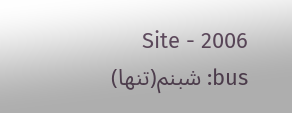2006 - Site bus: شبنم(تنها)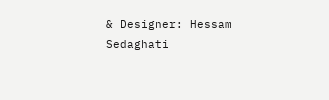& Designer: Hessam Sedaghati